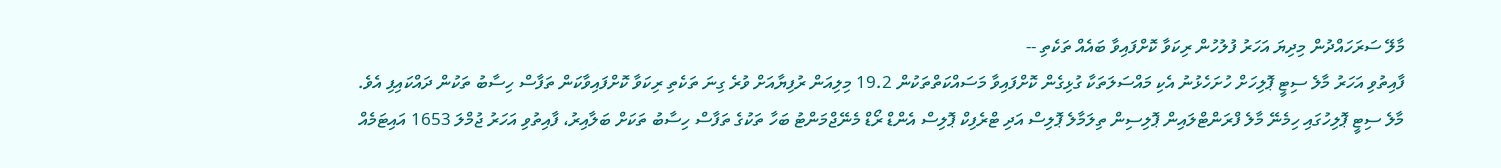މާލޭ ސަރަހައްދުން މިދިޔަ އަހަރު ފުލުހުން ރިކަވާ ކޮށްފައިވާ ބައެއް ތަކެތި --
ފާއިތުވި އަހަރު މާލެ ސިޓީ ޕޮލިހަށް ހުށަހެޅުނު އެކި މައްސަލަތަކާ ގުޅިގެން ކޮށްފައިވާ މަސައްކަތްތަކުން 19.2 މިލިއަން ރުފިޔާއަށް ވުރެ ގިނަ ތަކެތި ރިކަވާ ކޮށްފައިވާކަން ތަފާސް ހިސާބު ތަކުން ދައްކައިފި އެވެ.
މާލެ ސިޓީ ޕޮލިހުގައި ހިމެނޭ މާލެ ފްރަންޓްލައިން ޕޮލިސިން ތިލަމާލެ ޕޮލިސް އަދި ޓްރެފިކް ޕޮލިސް އެންޑް ރޯޑް މެނޭޖްމަންޓު ބަހާ ތަކުގެ ތަފާސް ހިސާބު ތަކަށް ބަލާއިރު، ފާއިތުވި އަހަރު ޖުމްލަ 1653 އައިޓަމެއް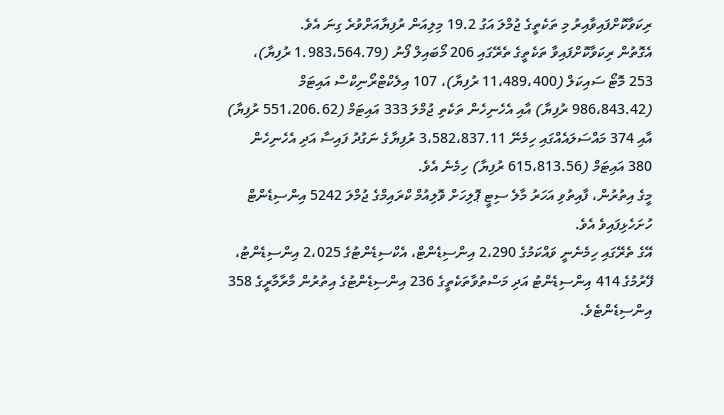ރިކަވާކޮށްފައިވާއިރު މި ތަކެތީގެ ޖުމްލަ އަގު 19.2 މިލިއަން ރުފިޔާއަށްވުރެ ގިނަ އެވެ.
އެގޮތުން ރިކަވާކޮށްފައިވާ ތަކެތީގެ ތެރޭގައި 206 މޯބައިލް ފޯނު (1.983،564.79 ރުފިޔާ)، 253 މޮޓޯ ސައިކަލް (11،489،400 ރުފިޔާ)، 107 އިލެކްޓްރޯނިކްސް އައިޓަމް (986،843.42 ރުފިޔާ) އާއި އެހެނިހެން ތަކެތި ޖުމްލަ 333 އައިޓަމް (551،206.62 ރުފިޔާ) އާއި 374 މައްސަލައެއްގައި ހިމެނޭ 3،582،837.11 ރުފިޔާގެ ނަގުދު ފައިސާ އަދި އެހެނިހެން 380 އައިޓަމް (615،813.56 ރުފިޔާ) ހިމެނެ އެވެ.
މީގެ އިތުރުން، ފާއިތުވި އަހަރު މާލެ ސިޓީ ޕޮލިހަށް ވޮލިއުމް ކްރައިމްގެ ޖުމްލަ 5242 އިންސިޑެންޓް ހުށަހެޅިފައިވެ އެވެ.
އޭގެ ތެރޭގައި ހިމެނެނީ ވައްކަމުގެ 2،290 އިންސިޑެންޓް، އެކްސިޑެންޓުގެ 2،025 އިންސިޑެންޓު، ފޭރުމުގެ 414 އިންސިޑެންޓު އަދި މަސްތުވާތަކެތީގެ 236 އިންސިޑެންޓުގެ އިތުރުން މާރާމާރީގެ 358 އިންސިޑެންޓެވެ.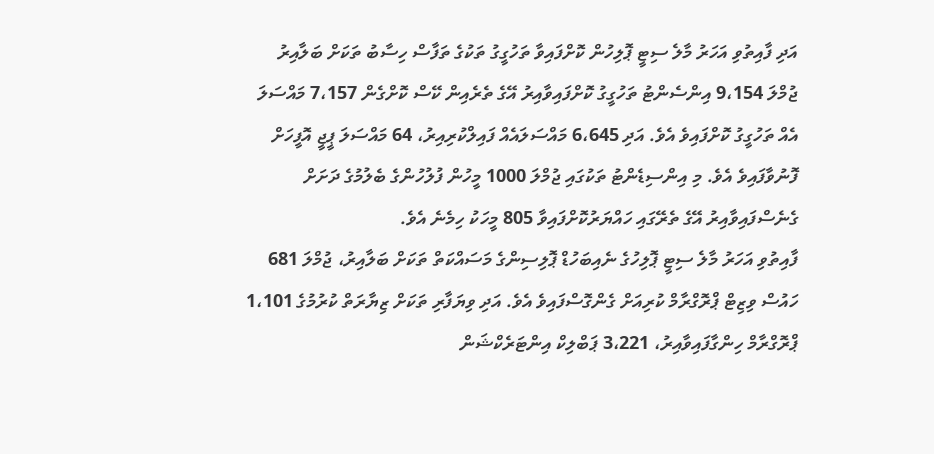އަދި ފާއިތުވި އަހަރު މާލެ ސިޓީ ޕޮލިހުން ކޮށްފައިވާ ތަހުގީގު ތަކުގެ ތަފާސް ހިސާބު ތަކަށް ބަލާއިރު ޖުމްލަ 9،154 އިންސެންޓު ތަހުގީގު ކޮށްފައިވާއިރު އޭގެ ތެރެއިން ކޭސް ކޮށްގެން 7،157 މައްސަލަ އެއް ތަހުގީގު ކޮށްފައިވެ އެވެ. އަދި 6،645 މައްސަލައެއް ފައިލްކުރިއިރު، 64 މައްސަލަ ޕީޖީ އޮފީހަށް ފޮނުވާފައިވެ އެވެ. މި އިންސިޑެންޓު ތަކުގައި ޖުމްލަ 1000 މީހުން ފުލުހުންގެ ބެލުމުގެ ދަށަށް ގެނެސްފައިވާއިރު އޭގެ ތެރޭގައި ހައްޔަރުކޮށްފައިވާ 805 މީހަކު ހިމެނެ އެވެ.
ފާއިތުވި އަހަރު މާލެ ސިޓީ ޕޮލިހުގެ ނެއިބަހުޑް ޕޮލިސިންގެ މަސައްކަތް ތަކަށް ބަލާއިރު، ޖުމްލަ 681 ހައުސް ވިޒިޓް ޕްރޮގްރާމް ކުރިއަށް ގެންގޮސްފައިވެ އެވެ. އަދި ވިޔަފާރި ތަކަށް ޒިޔާރަތް ކުރުމުގެ 1،101 ޕްރޮގްރާމް ހިންގާފައިވާއިރު، 3،221 ޕަބްލިކް އިންޓަރެކްޝަން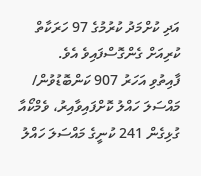އަދި ކުށްމަދު ކުރުމުގެ 97 ހަރަކާތް ކުރިއަށް ގެންގޮސްފައިވެ އެވެ.
ފާއިތުވި އަހަރު 907 ކަންބޮޑުވުން/ މައްސަލަ ހައްލު ކޮށްފައިވާއިރު، ވެމްކޯއާ ގުޅިގެން 241 ކުނީގެ މައްސަލަ ހައްލު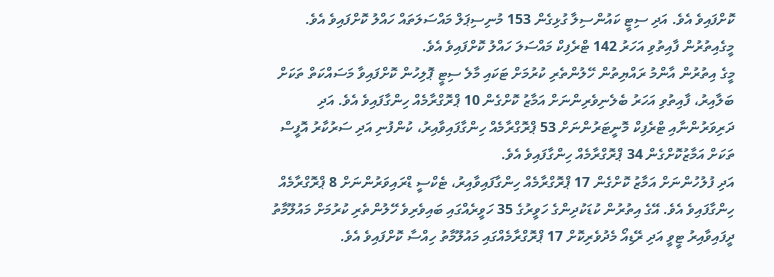ކޮށްފައިވެ އެވެ. އަދި ސިޓީ ކައުންސިލާ ގުޅިގެން 153 މުނިސިޕަލް މައްސަލަތައް ހައްލު ކޮށްފައިވެ އެވެ. މީގެއިތުރުން ފާއިތުވި އަހަރު 142 ޓްރެފިކް މައްސަލަ ހައްލު ކޮށްފައިވެ އެވެ.
މީގެ އިތުރުން އާންމު ރައްޔިތުން ހޭލުންތެރި ކުރުމަށް ޓަކައި މާލެ ސިޓީ ޕޮލިހުން ކޮށްފައިވާ މަސައްކަތް ތަކަށް ބަލާއިރު، ފާއިތުވި އަހަރު ބެލެނިވެރިންނަށް އަމާޒު ކޮށްގެން 10 ޕްރޮގްރާމެއް ހިންގާފައިވެ އެވެ. އަދި ދަރިވަރުންނާއި ޓްރެފިކް މޮނީޓަރުންނަށް 53 ޕްރޮގްރާމެއް ހިންގާފައިވާއިރު، ކުންފުނި އަދި ސަރުކާރު އޮފީސް ތަކަށް އަމާޒުކޮށްގެން 34 ޕްރޮގްރާމެއް ހިންގާފައިވެ އެވެ.
އަދި ފުލުހުންނަށް އަމާޒު ކޮށްގެން 17 ޕްރޮގްރާމެއް ހިންގާފައިވާއިރު، ޓެކްސީ ޑްރައިވަރުންނަށް 8 ޕްރޮގްރާމެއް ހިންގާފައިވެ އެވެ. އޭގެ އިތުރުން ކުޑަކުދިންގެ ހަވީރުގެ 35 ހަވީރެއްގައި ބައިވެރިވެ ހޭލުންތެރި ކުރުމަށް މައުލޫމާތު ދީފައިވާއިރު ޓީވީ އަދި ރޭޑިއޯ މެދުވެރިކޮށް 17 ޕްރޮގްރާމެއްގައި މައުލޫމާތު ހިއްސާ ކޮށްފައިވެ އެވެ.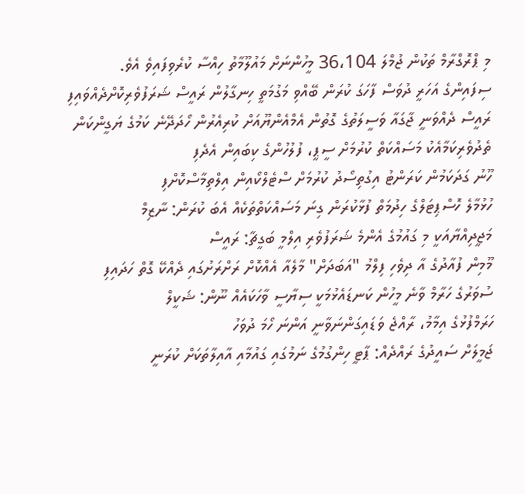މި ޕްރޮގްރާމް ތަކުން ޖުމްލަ 36،104 މީހުންނަށް މައުލޫމާތު ހިއްސާ ކުރެވިފައިވެ އެވެ.
ސިފައިންގެ އަހަރީ ދުވަސް ފާހަގަ ކުރަން ބޭއްވި މަގުމަތީ ހިނގާލުން ރައީސް ޝަރަފުވެރިކޮށްދެއްވައިފި
ރައީސް ދެއްވަނީ ޖާގައާ ވަސީލަތުގެ ގޮތުން އެމްއެންޔޫއަށް ކުރިއެރުން ހޯދަދޭނެ ކަމުގެ ޔަގީންކަން
ތެދުވެރިކަމާއެކު މަސައްކަތް ކުރުމަށް ސީޕީ، ފުލުހުންގެ ކިބައިން އެދެފި
ހޫނު ގަދަކަމުން ކަރަންޓު އިގުތިސޯދު ކުރުމަށް ސްޓެލްކޯއިން އިލްތިމާސްކޮށްފި
ހުޅުމާލެ ހޮސްޕިޓަލްގެ ހިދުމަތް ފުޅާކުރަން ގިނަ މަސައްކަތްތަކެއް އެބަ ކުރަން: ނާޒިމް
މަޖީދިއްޔާއަކީ މި ގައުމުގެ އެންމެ ޝަރަފުވެރި އިލްމީ ބަގީޗާ: ރައީސް
މޫމިން ފުއާދުގެ އާ ދިވެހި ފިލްމު "އަބަދަށް" މާލެއާ އެއްކޮށް ރަށްރަށުގައި ދެއްކޭ ގޮތް ހަދައިފި
ސުވަރުގެ ހަރާމް ވާނެ މީހުން ކަނޑައެޅުމަކީ ސިޔާސީ ވާހަކައެއް ނޫން: ޝަކީލް
ހަރަމްފުޅުގެ އިމާމު، ރާއްޖެ ވަޑައިގަންނަވާނީ އަންނަ ހޯމަ ދުވަހު
ޖަމީލަށް ސައީދުގެ ރައްދެއް: ޕާޓީ ހިންގުމުގެ ނަމުގައި ގައުމާއި އާއިލާތަކަށް ކުރަނީ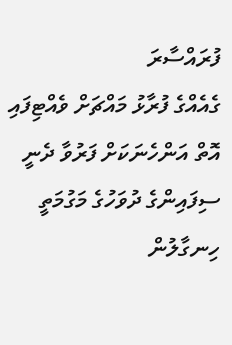ފުރައްސާރަ
ގެއެއްގެ ފުރާޅު މައްޗަށް ވެއްޓިފައި އޮތް އަންހެނަކަށް ފަރުވާ ދެނީ
ސިފައިންގެ ދުވަހުގެ މަގުމަތީ ހިނގާލުން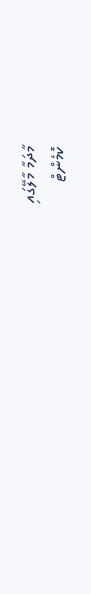މާދަމާ މާލޭގައި
ކޮމެންޓް